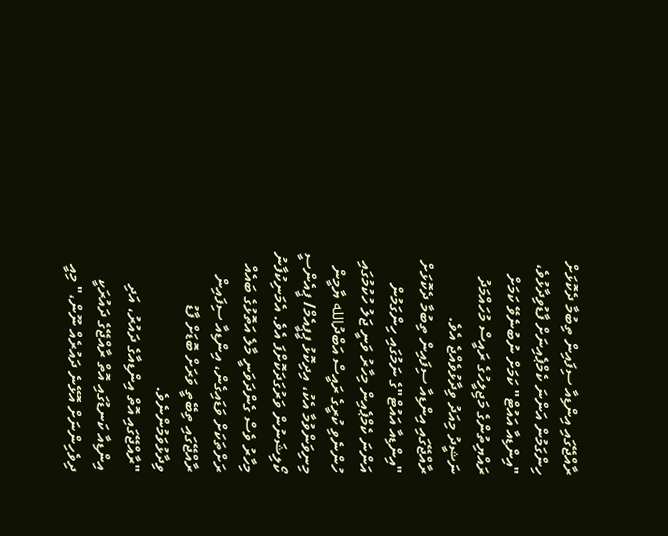ރާއްޖޭގައި އިންޑިއާ ސިފައިން ތިބުމާ ދެކޮޅަށް ހިންގަމުން އަންނަ ކެމްޕެއިނަށް ފާޑުވިދާޅުވެ، "އިންޑިއާ އައުޓް" ކަމަށް ނުބުނެވޭ ކަމަށް ރައްޔިތުންގެ މަޖިލީހުގެ ރައީސް މުހައްމަދު ނަޝީދު މިއަދު ވިދާޅުވެއްޖެ އެވެ.
ރާއްޖޭގައި އިންޑިއާ ސިފައިން ތިބުމާ ދެކޮޅަށް "އިންޑިއާ އައުޓް"ގެ ނަމުގައި ހިންގަމުން އަންނަ ކެމްޕެއިން މިހާރު ވަނީ ޖަލު ހުކުމުގައި ހުންނެވި ކުރީގެ ރައީސް އަބްދުالله ޔާމީން މިނިވަންވުމާ އެކު، އިދިކޮޅު ޕީޕީއެމް/ ޕީއެންސީ ކޯލިޝަނުން ވަރުގަދަކޮށްފަ އެވެ. އެމަނިކުފާނު މިހާރު ވެސް ގެންދަވަނީ މާލެ އަތޮޅުގެ ބައެއް ރަށްތަކަށް ވަޑައިގެން، އިންޑިއާ ސިފައިން ރާއްޖޭގައި ތިބޭތީ ވަރަށް ބޮޑަށް ފާޑު ވިދާޅުވަމުންނެވެ.
"ރާއްޖޭގައި އޮތް އިންޑިއާގެ ދައުރު، އަދި އިންޑިއާ ކަނޑުގައި އޮތް ރާއްޖޭގެ ދައުރަކީ ދިވެހިންނަށް އޮޅޭނެ ދައުރެއް ނޫން،" މިއީ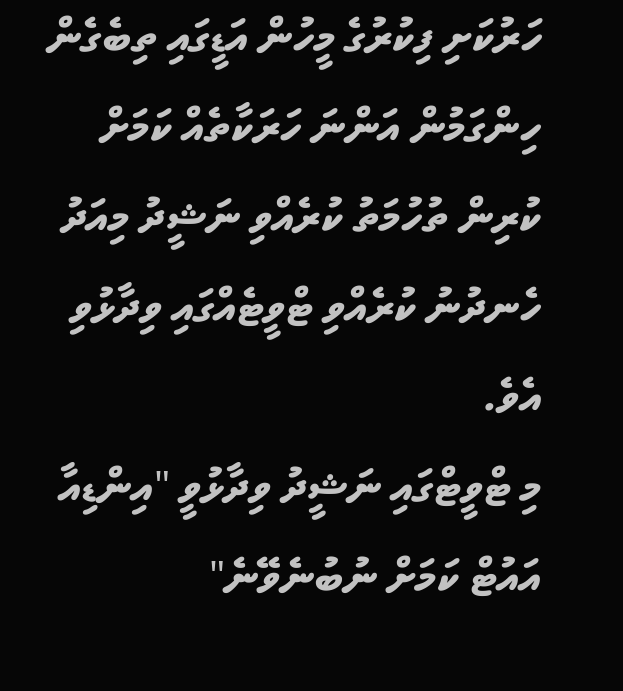ހަރުކަށި ފިކުރުގެ މީހުން އަޑީގައި ތިބެގެން ހިންގަމުން އަންނަ ހަރަކާތެއް ކަމަށް ކުރިން ތުހުމަތު ކުރެއްވި ނަޝީދު މިއަދު ހެނދުނު ކުރެއްވި ޓްވީޓެއްގައި ވިދާޅުވި އެވެ.
މި ޓްވީޓްގައި ނަޝީދު ވިދާޅުވީ "އިންޑިއާ އައުޓް ކަމަށް ނުބުނެވޭނެ"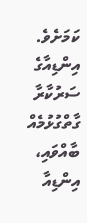ކަމަށެވެ.
އިންޑިއާގެ ސަރުކާރާ ގާތްގުޅުމެއް ބާއްވައި، އިންޑިއާ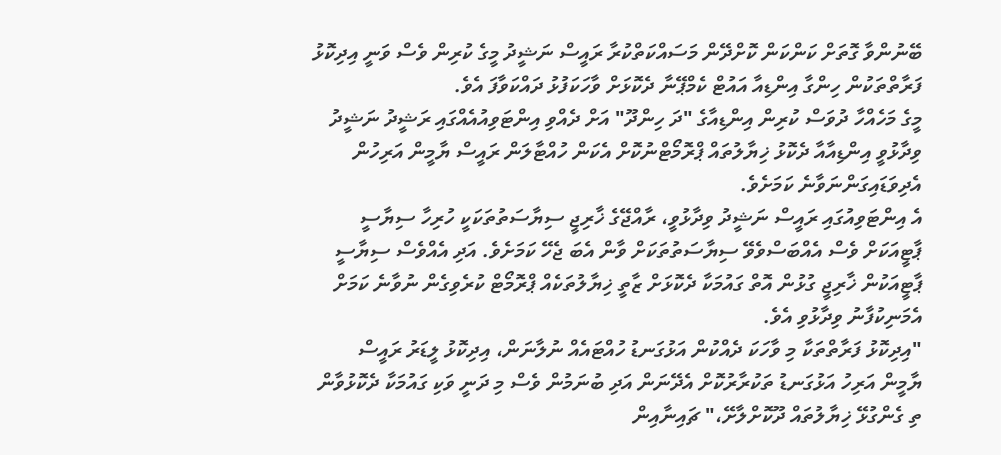ބޭނުންވާ ގޮތަށް ކަންކަން ކޮށްދޭން މަސައްކަތްކުރާ ރައީސް ނަޝީދު މީގެ ކުރިން ވެސް ވަނީ އިދިކޮޅު ފަރާތްތަކުން ހިންގާ އިންޑިއާ އައުޓް ކެމްޕޭނާ ދެކޮޅަށް ވާހަކަފުޅު ދައްކަވާފަ އެވެ.
މީގެ މަހެއްހާ ދުވަސް ކުރިން އިންޑިއާގެ "ދަ ހިންދޫ" އަށް ދެއްވި އިންޓަވިއުއެއްގައި ރަޝީދު ނަޝީދު ވިދާޅުވީ އިންޑިއާއާ ދެކޮޅު ޚިޔާލުތައް ޕްރޮމޯޓްނުކޮށް އެކަން ހުއްޓާލަން ރައީސް ޔާމީން އަރިހުން އެދިވަޑައިގަންނަވާނެ ކަމަށެވެ.
އެ އިންޓަވިއުގައި ރައީސް ނަޝީދު ވިދާޅުވީ، ރާއްޖޭގެ ޚާރިޖީ ސިޔާސަތުތަކަކީ ހުރިހާ ސިޔާސީ ޕާޓީއަކަށް ވެސް އެއްބަސްވެވޭ ސިޔާސަތުތަކަށް ވާން އެބަ ޖެހޭ ކަމަށެވެ. އަދި އެއްވެސް ސިޔާސީ ޕާޓީއަކުން ޚާރިޖީ ގުޅުން އޮތް ގައުމަކާ ދެކޮޅަށް ޒާތީ ޚިޔާލުތަކެއް ޕްރޮމޯޓް ކުރެވިގެން ނުވާނެ ކަމަށް އެމަނިކުފާނު ވިދާޅުވި އެވެ.
"އިދިކޮޅު ފަރާތްތަކާ މި ވާހަކަ ދެއްކުން އަޅުގަނޑު ހުއްޓައެއް ނުލާނަން، އިދިކޮޅު ލީޑަރު ރައީސް ޔާމީން އަރިހު އަޅުގަނޑު ތަކުރާރުކޮށް އެދޭނަން އަދި ބުނަމުން ވެސް މި ދަނީ ވަކި ގައުމަކާ ދެކޮޅުވާން ތި ގެންގުޅޭ ޚިޔާލުތައް ދޫކޮށްލާށޭ،" ޗައިނާއިން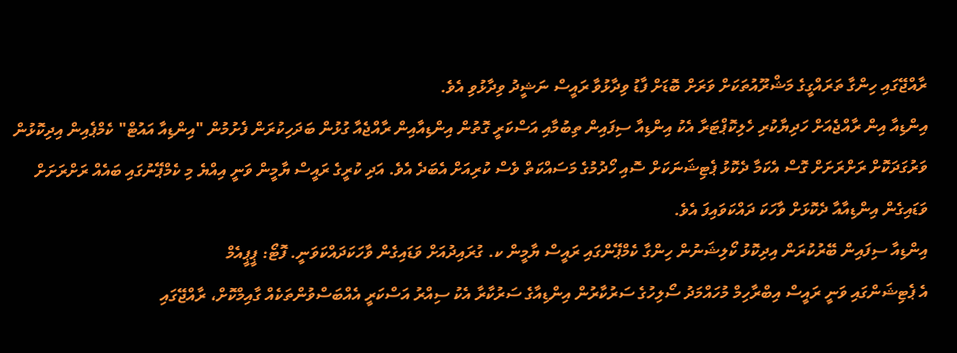ރާއްޖޭގައި ހިންގާ ތަރައްގީގެ މަޝްރޫއުތަކަށް ވަރަށް ބޮޑަށް ފާޑު ވިދާޅުވާ ރައީސް ނަޝީދު ވިދާޅުވި އެވެ.
އިންޑިއާ އިން ރާއްޖެއަށް ހަދިޔާކުރި ހެލިކޮޕްޓަރާ އެކު އިންޑިއާ ސިފައިން ތިބުމާއި އަސްކަރީ ގޮތުން އިންޑިއާއިން ރާއްޖެއާ ގުޅުން ބަދަހިކުރަން ފެށުމުން "އިންޑިއާ އައުޓް" ކެމްޕެއިން އިދިކޮޅުން ވަރުގަދަކޮށް ރަށްރަށަށް ގޮސް އެކަމާ ދެކޮޅު ޕެޓިޝަނަކަށް ސޮއި ހޯދުމުގެ މަސައްކަތް ވެސް ކުރިއަށް އެބަދެ އެވެ. އަދި ކުރީގެ ރައީސް ޔާމީން ވަނީ އިއްޔެ މި ކެމްޕޭނުގައި ބައެއް ރަށްރަށަށް ވަޑައިގެން އިންޑިއާއާ ދެކޮޅަށް ވާހަކަ ދައްކަވައިފަ އެވެ.
އިންޑިއާ ސިފައިން ބޭރުކުރަން އިދިކޮޅު ކޯލިޝަނުން ހިންގާ ކެމްޕޭންގައި ރައީސް ޔާމީން ކ. ގުރައިދުއަށް ވަޑައިގެން ވާހަކަދައްކަވަނީ. ފޮޓޯ: ޕީޕީއެމް
އެ ޕެޓިޝަންގައި ވަނީ ރައީސް އިބްރާހިމް މުހައްމަދު ސޯލިހުގެ ސަރުކާރުން އިންޑިއާގެ ސަރުކާރާ އެކު ސިއްރު އަސްކަރީ އެއްބަސްވުންތަކެއް ގާއިމްކޮށް، ރާއްޖޭގައި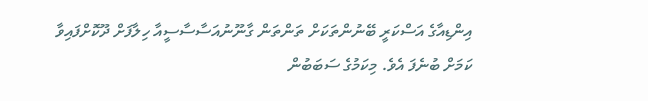އިންޑިއާގެ އަސްކަރީ ބޭނުންތަކަށް ތަންތަން ގާނޫނުއަސާސާސީއާ ހިލާފަށް ދޫކޮށްފައިވާ ކަމަށް ބުނެފަ އެވެ. މިކަމުގެ ސަބަބުން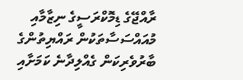ރާއްޖޭގެ ޑިމޮކްރަސީގެ ނިޒާމާއި މުއައްސަސާތަކުން ރައްޔިތުންގެ ބާރުވެރިކަން ގެއްލިދާނެ ކަމަށާއި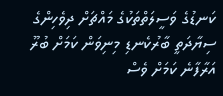ކަނޑުގެ ވަސީލަތްތަކުގެ މައްޗަށް ދިވެހިންގެ ސިޔާދަތީ ބާރުކެނޑި މިނިވަން ކަމަށް ބުރޫ އަރާފާނެ ކަމަށް ވެސް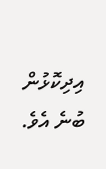އިދިކޮޅުން ބުނެ އެވެ.